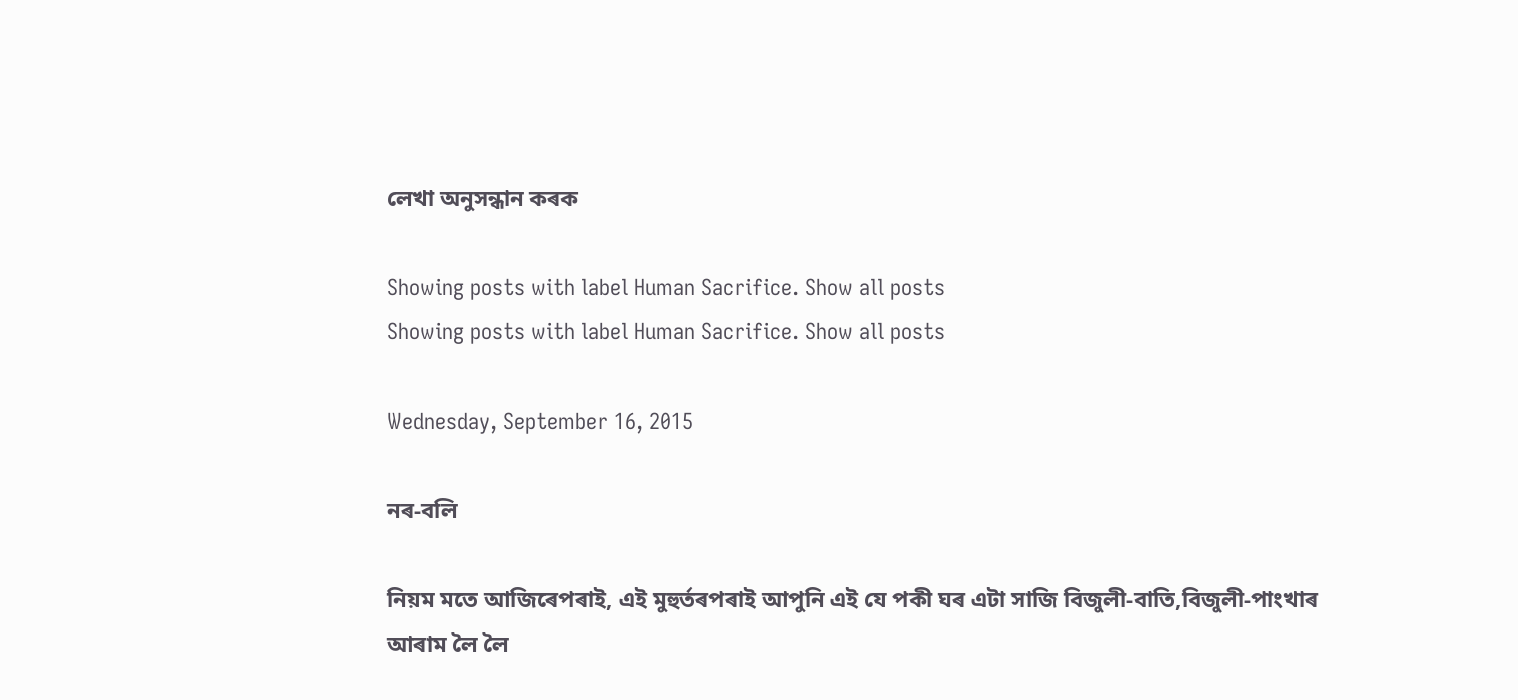লেখা অনুসন্ধান কৰক

Showing posts with label Human Sacrifice. Show all posts
Showing posts with label Human Sacrifice. Show all posts

Wednesday, September 16, 2015

নৰ-বলি

নিয়ম মতে আজিৰেপৰাই, এই মুহুৰ্তৰপৰাই আপুনি এই যে পকী ঘৰ এটা সাজি বিজুলী-বাতি,বিজুলী-পাংখাৰ আৰাম লৈ লৈ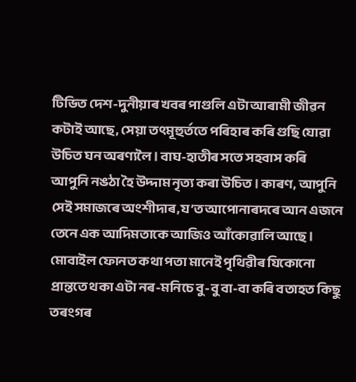টিভিত দেশ-দুনীয়াৰ খবৰ পাগুলি এটা আৰামী জী‌ৱন কটাই আছে, সেয়া তৎমূহুৰ্ততে পৰিহাৰ কৰি গুছি যো‌ৱা উচিত ঘন অৰণ্যলৈ । বাঘ-হাতীৰ সতে সহবাস কৰি আপুনি নঙঠা হৈ উদ্দাম নৃত্য কৰা উচিত । কাৰণ, আপুনি সেই সমাজৰে অংশীদাৰ,য’ত আপোনাৰদৰে আন এজনে তেনে এক আদিমতাকে আজিও আঁকো‌ৱালি আছে । মোবাইল ফোনত কথা পতা মানেই পৃথি‌ৱীৰ যিকোনো প্ৰান্ততে থকা এটা নৰ-মনিচে বু-বু বা-বা কৰি বতাহত কিছু তৰংগৰ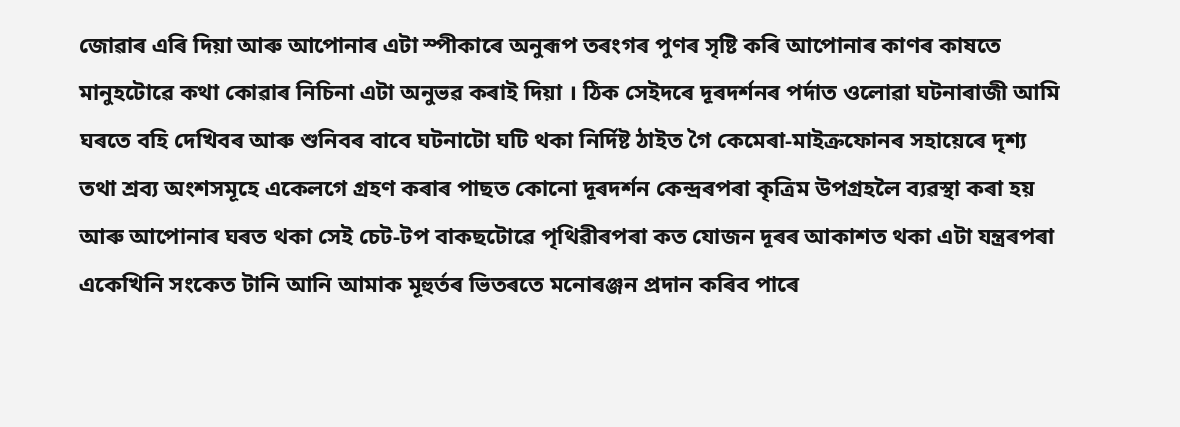জোৱাৰ এৰি দিয়া আৰু আপোনাৰ এটা স্পীকাৰে অনুৰূপ তৰংগৰ পুণৰ সৃষ্টি কৰি আপোনাৰ কাণৰ কাষতে মানুহটো‌ৱে কথা কো‌ৱাৰ নিচিনা এটা অনুভ‌ৱ কৰাই দিয়া । ঠিক সেইদৰে দূৰদৰ্শনৰ পৰ্দাত ওলো‌ৱা ঘটনাৰাজী আমি ঘৰতে বহি দেখিবৰ আৰু শুনিবৰ বাবে ঘটনাটো ঘটি থকা নিৰ্দিষ্ট ঠাইত গৈ কেমেৰা-মাইক্ৰফোনৰ সহায়েৰে দৃশ্য তথা শ্ৰব্য অংশসমূহে একেলগে গ্ৰহণ কৰাৰ পাছত কোনো দূৰদৰ্শন কেন্দ্ৰৰপৰা কৃত্ৰিম উপগ্ৰহলৈ ব্য‌ৱস্থা কৰা হয় আৰু আপোনাৰ ঘৰত থকা সেই চেট-টপ বাকছটো‌ৱে পৃথি‌ৱীৰপৰা কত যোজন দূৰৰ আকাশত থকা এটা যন্ত্ৰৰপৰা একেখিনি সংকেত টানি আনি আমাক মূহুৰ্তৰ ভিতৰতে মনোৰঞ্জন প্ৰদান কৰিব পাৰে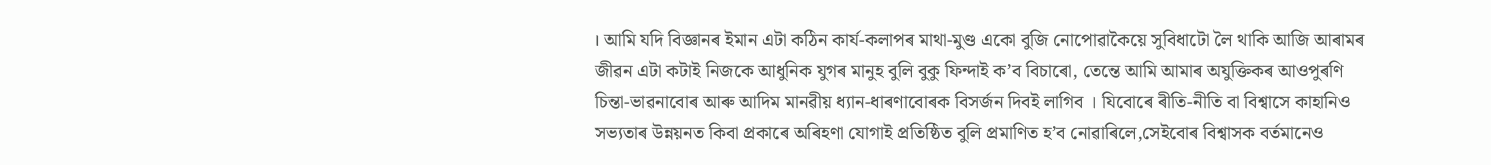। আমি যদি বিজ্ঞানৰ ইমান এটা কঠিন কাৰ্য-কলাপৰ মাথা-মুণ্ড একো বুজি নোপো‌ৱাকৈয়ে সুবিধাটো লৈ থাকি আজি আৰামৰ জী‌ৱন এটা কটাই নিজকে আধুনিক যুগৰ মানুহ বুলি বুকু ফিন্দাই ক’ব বিচাৰো, তেন্তে আমি আমাৰ অযুক্তিকৰ আওপুৰণি চিন্তা-ভা‌ৱনাবোৰ আৰু আদিম মান‌ৱীয় ধ্যান-ধাৰণাবোৰক বিসৰ্জন দিবই লাগিব । যিবোৰে ৰীতি-নীতি বা বিশ্বাসে কাহানিও সভ্যতাৰ উন্নয়নত কিবা প্ৰকাৰে অৰিহণা যোগাই প্ৰতিষ্ঠিত বুলি প্ৰমাণিত হ’ব নো‌ৱাৰিলে,সেইবোৰ বিশ্বাসক বৰ্তমানেও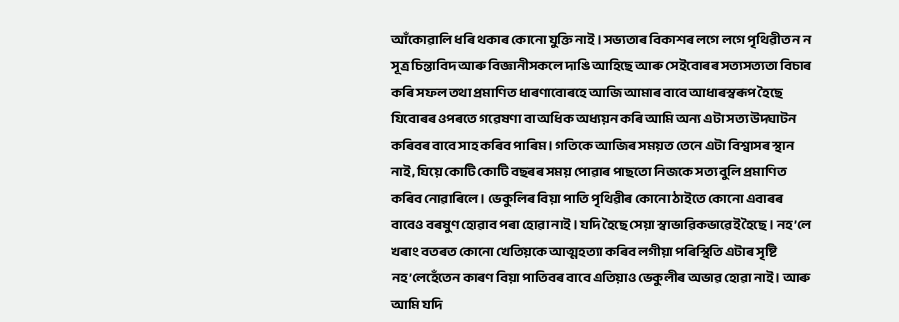আঁকো‌ৱালি ধৰি থকাৰ কোনো যুক্তি নাই । সভ্যতাৰ বিকাশৰ লগে লগে পৃথি‌ৱীত ন ন সূত্ৰ চিন্তাবিদ আৰু বিজ্ঞানীসকলে দাঙি আহিছে আৰু সেইবোৰৰ সত্যসত্যতা বিচাৰ কৰি সফল তথা প্ৰমাণিত ধাৰণাবোৰহে আজি আমাৰ বাবে আধাৰস্বৰূপ হৈছে যিবোৰৰ ওপৰতে গ‌ৱেষণা বা অধিক অধ্যয়ন কৰি আমি অন্য এটা সত্য উদ্ঘাটন কৰিবৰ বাবে সাহ কৰিব পাৰিম । গতিকে আজিৰ সময়ত তেনে এটা বিশ্বাসৰ স্থান নাই, যিয়ে কোটি কোটি বছৰৰ সময় পো‌ৱাৰ পাছতো নিজকে সত্য বুলি প্ৰমাণিত কৰিব নো‌ৱাৰিলে । ভেকুলিৰ বিয়া পাতি পৃথি‌ৱীৰ কোনো ঠাইতে কোনো এবাৰৰ বাবেও বৰষুণ হো‌ৱাব পৰা হো‌ৱা নাই । যদি হৈছে সেয়া স্বাভা‌ৱিকভা‌ৱেই হৈছে । নহ’লে খৰাং বতৰত কোনো খেতিয়কে আত্মহত্যা কৰিব লগীয়া পৰিস্থিতি এটাৰ সৃষ্টি নহ’লেহেঁতেন কাৰণ বিয়া পাতিবৰ বাবে এতিয়াও ভেকুলীৰ অভা‌ৱ হো‌ৱা নাই । আৰু আমি যদি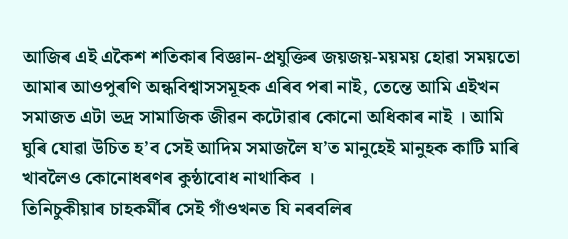আজিৰ এই একৈশ শতিকাৰ বিজ্ঞান-প্ৰযুক্তিৰ জয়জয়-ময়ময় হো‌ৱা সময়তো আমাৰ আওপুৰণি অন্ধবিশ্বাসসমূহক এৰিব পৰা নাই, তেন্তে আমি এইখন সমাজত এটা ভদ্ৰ সামাজিক জী‌ৱন কটো‌ৱাৰ কোনো অধিকাৰ নাই । আমি ঘুৰি যো‌ৱা উচিত হ’ব সেই আদিম সমাজলৈ য’ত মানুহেই মানুহক কাটি মাৰি খাবলৈও কোনোধৰণৰ কুন্ঠাবোধ নাথাকিব ।
তিনিচুকীয়াৰ চাহকৰ্মীৰ সেই গাঁওখনত যি নৰবলিৰ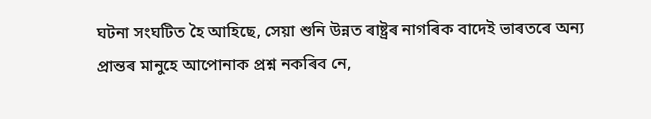ঘটনা সংঘটিত হৈ আহিছে, সেয়া শুনি উন্নত ৰাষ্ট্ৰৰ নাগৰিক বাদেই ভাৰতৰে অন্য প্ৰান্তৰ মানুহে আপোনাক প্ৰশ্ন নকৰিব নে,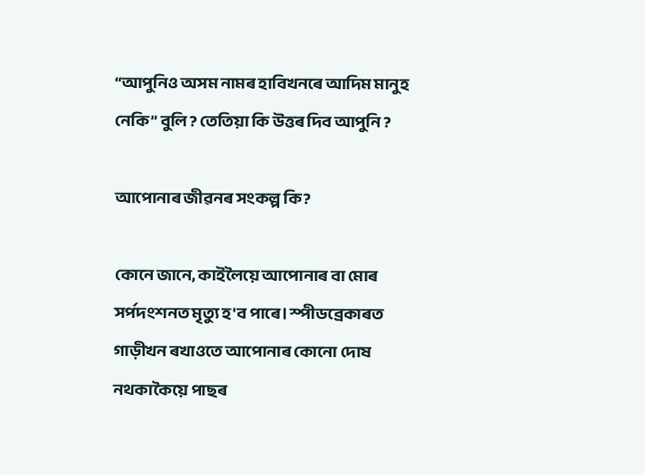“আপুনিও অসম নামৰ হাবিখনৰে আদিম মানুহ নেকি” বুলি ? তেতিয়া কি উত্তৰ দিব আপুনি ?

আপোনাৰ জী‌ৱনৰ সংকল্প কি?

কোনে জানে, কাইলৈয়ে আপোনাৰ বা মোৰ সৰ্পদংশনত মৃত্যু হ'ব পাৰে। স্পীডব্ৰেকাৰত গাড়ীখন ৰখাওতে আপোনাৰ কোনো দোষ নথকাকৈয়ে পাছৰ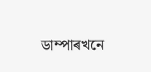ডাম্পাৰখনে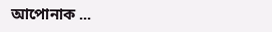আপোনাক ...